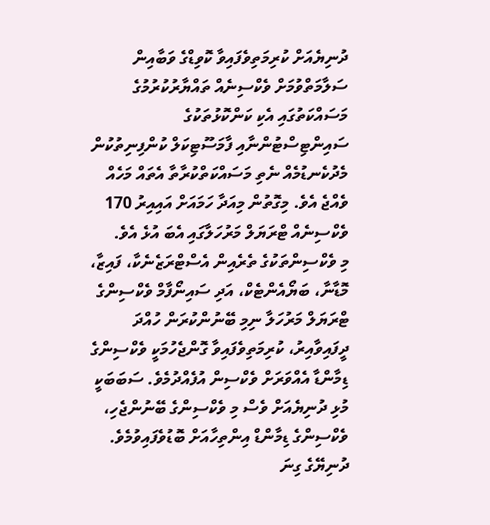ދުނިޔެއަށް ކުރިމަތިވެފައިވާ ކޮވިޑްގެ ވަބާއިން ސަލާމަތްވުމަށް ވެކްސިނެއް ތައްޔާރުކުރުމުގެ މަސައްކަތުގައި އެކި ކަންކޮޅުތަކުގެ ސައިންޓިސްޓުންނާއި ފާމަސޫޓިކަލް ކުންފިނިތުކުން މެދުކެނޑުމެއް ނެތި މަސައްކަތްކުރާތާ އެތައް މަހެއް ވެއްޖެ އެވެ. މިގޮތުން މިއަދާ ހަމައަށް އައިއިރު 170 ވެކްސިނެއް ޓްރަޔަލް މަރުހަލާގައި އެބަ އުޅެ އެވެ.
މި ވެކްސިންތަކުގެ ތެރެއިން އެސްޓްރަޒެނެކާ، ފައިޒާ، މޮޑާނާ، ބަޔޯއެންޓެކް، އަދި ސައިނޯފާމް ވެކްސިންގެ ޓްރަޔަލް މަރުހަލާ ނިމި ބޭނުންކުރަން ހުއްދަ ދީފައިވާއިރު، ކުރިމަތިވެފައިވާ ގޮންޖެހުމަކީ ވެކްސިންގެ ޑިމާންޑާ އެއްވަރަށް ވެކްސިން އުފެއްދުމެވެ. ސަބަބަކީ މުޅި ދުނިޔެއަށް ވެސް މި ވެކްސިންގެ ބޭނުންޖެހި، ވެކްސިންގެ ޑިމާންޑް އިންތިހާއަށް ބޮޑުވެފައިވުމެވެ.
ދުނިޔޭގެ ގިނަ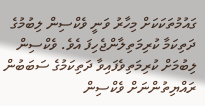ގައުމުތަކަކަށް މިހާރު ވަނީ ވެކްސިން ލިބުމުގެ ދަތިކަމާ ކުރިމަތިލާންޖެހިފަ އެވެ. ވެކްސިން ލިބުމަށް ކުރިމަތިވެފައިވާ ދަތިކަމުގެ ސަބަބުން ރައްޔިތުންނަށް ވެކްސިން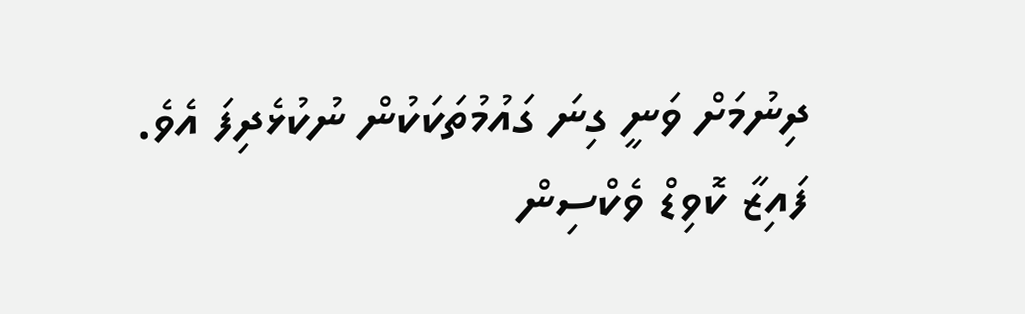ދިނުމަށް ވަނީ ގިނަ ގައުމުތަކަކުން ނުކުޅެދިފަ އެވެ.
ފައިޒާ ކޮވިޑް ވެކްސިން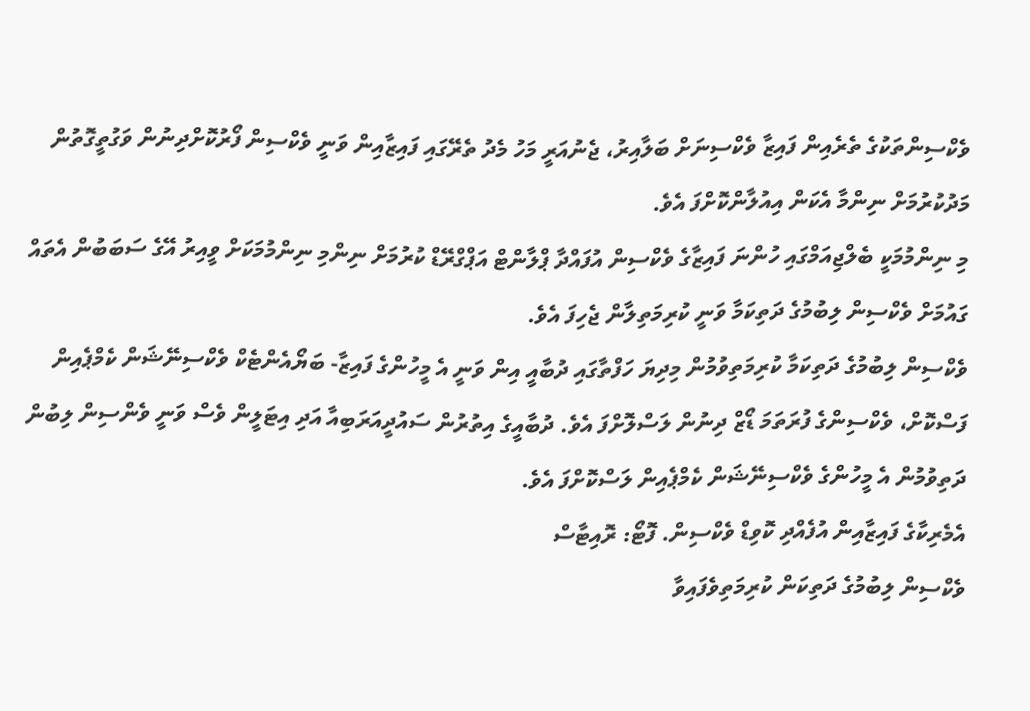ވެކްސިންތަކުގެ ތެރެއިން ފައިޒާ ވެކްސިނަށް ބަލާއިރު، ޖެނުއަރީ މަހު މެދު ތެރޭގައި ފައިޒާއިން ވަނީ ވެކްސިން ފޯރުކޮށްދިނުން ވަގުތީގޮތުން މަދުކުރުމަށް ނިންމާ އެކަން އިއުލާންކޮށްފަ އެވެ.
މި ނިންމުމަކީ ބެލްޖިއަމްގައި ހުންނަ ފައިޒާގެ ވެކްސިން އުފައްދާ ޕްލާންޓް އަޕްގްރޭޑް ކުރުމަށް ނިންމި ނިންމުމަކަށް ވީއިރު އޭގެ ސަބަބުން އެތައް ގައުމަށް ވެކްސިން ލިބުމުގެ ދަތިކަމާ ވަނީ ކުރިމަތިލާން ޖެހިފަ އެވެ.
ވެކްސިން ލިބުމުގެ ދަތިކަމާ ކުރިމަތިވުމުން މިދިޔަ ހަފްތާގައި ދުބާއީ އިން ވަނީ އެ މީހުންގެ ފައިޒާ- ބަޔޯއެންޓެކް ވެކްސިނޭޝަން ކެމްޕެއިން ފަސްކޮށް، ވެކްސިންގެ ފުރަތަމަ ޑޯޒް ދިނުން ލަސްލޮށްފަ އެވެ. ދުބާއީގެ އިތުރުން ސައުދީއަރަބިއާ އަދި އިޓަލީން ވެސް ވަނީ ވެންސިން ލިބުން ދަތިވުމުން އެ މީހުންގެ ވެކްސިނޭޝަން ކެމްޕެއިން ލަސްކޮށްފަ އެވެ.
އެމެރިކާގެ ފައިޒާއިން އުފެއްދި ކޮވިޑް ވެކްސިން. ފޮޓޯ: ރޮއިޓާސް
ވެކްސިން ލިބުމުގެ ދަތިކަން ކުރިމަތިވެފައިވާ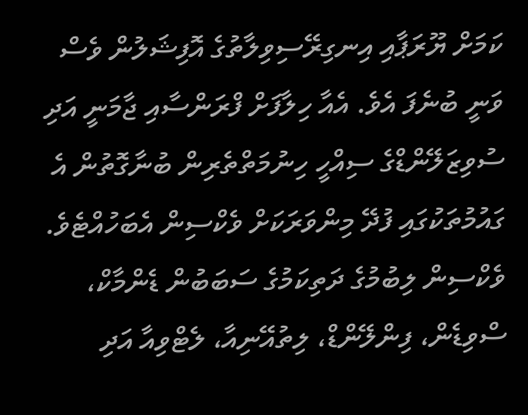ކަމަށް ޔޫރަޕާއި އިނގިރޭސިވިލާތުގެ އޮފިޝަލުން ވެސް ވަނީ ބުނެފަ އެވެ. އެއާ ހިލާފަށް ފްރަންސާއި ޖާމަނީ އަދި ސުވިޒަލޭންޑްގެ ސިއްހީ ހިނުމަތްތެރިން ބުނާގޮތުން އެ ގައުމުތަކުގައި ފުދޭ މިންވަރަކަށް ވެކްސިން އެބަހުއްޓެވެ.
ވެކްސިން ލިބުމުގެ ދަތިކަމުގެ ސަބަބުން ޑެންމާކް، ސްވިޑެން، ފިންލޭންޑް، ލިތުއޭނިއާ، ލެޓްވިއާ އަދި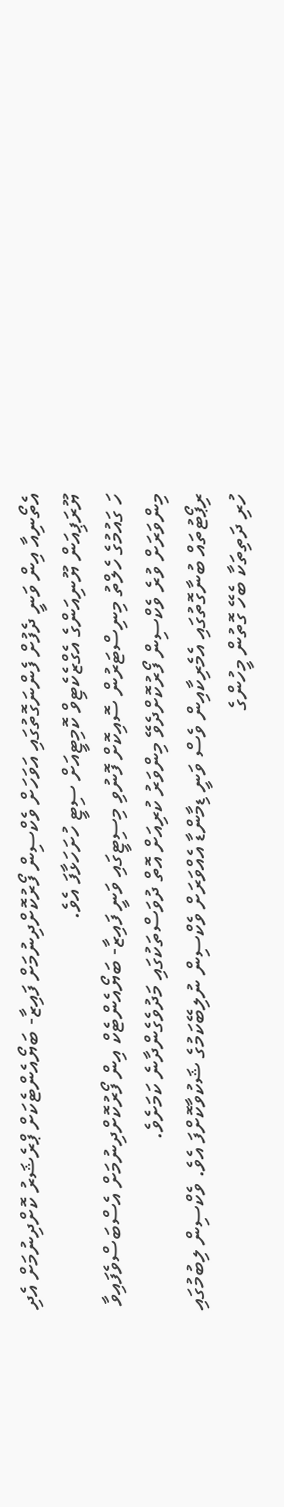އެތޯނިއާ އިން ވަނީ ދެފުށް ފެންނަގޮތުގައި އަވަހަށް ވެކްސިން ފޯރުކޮށްދިނުމަށް ފައިޒާ- ބަޔޯއެންޓެކަށް ޕްރެޝަރު ކޮށްދިނުމަށް އެދި ޔޫރަޕިއަން ޔޫނިއަންގެ އެގްޒެކެޓިވް ކޮމިޓީއަށް ސިޓީ ހުށަހަޅާފަ އެވެ.
ހަ ގައުމުގެ ހެލްތު މިނިސްޓަރުން ސޮއިކޮށް ފޮނުވި މިސިޓީގައި ވަނީ ފައިޒާ- ބަޔޯއެންޓެކް އިން ފޯރުކޮށްދިނުމަށް އެސްބަސްވެފައިވާ މިންވަރަށް ވުރެ ވެކްސިން ފޯރުކޮށްދެވޭ މިންވަރު ކުރިއަށް އޮތް ދުވަސްތަކުގައި މަދުވެގެންދާނެ ކަމަށެވެ.
ރިޕޯޓުތައް ބުނާގޮތުގައި އެމެރިކާއިން ވެސް ވަނީ ޑިމާންޑާ އެއްވަރަށް ވެކްސިން ނުލިބޭކަމުގެ ޝަކުވާކޮށްފަ އެވެ. ވެކްސިން ލިބުމުގައި ހުރި ދަތިތަކާ ބެހޭ ގޮތުން މީހުންގެ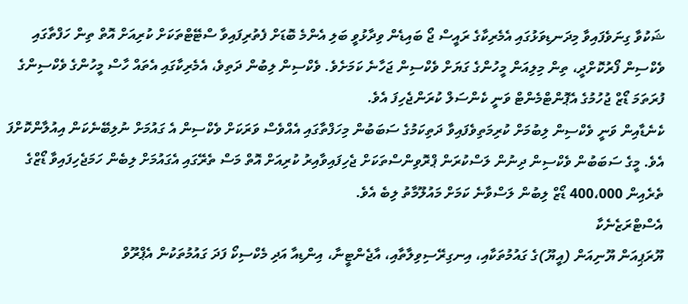ޝަކުވާ ގިނަވެފައިވާ މިދަނޑިވަޅުގައި އެމެރިކާގެ ރައީސް ޖޯ ބައިޑެން ވިދާޅުވީ ބަލި އެންމެ ބޮޑަށް ފެތުރިފައިވާ ސްޓޭޓްތަކަށް ކުރިއަށް އޮތް ތިން ހަފްތާގައި ވެކްސިން ފޯރުކޮށްދީ، ތިން މިލިއަން މީހުންގެ ގަޔަށް ވެކްސިން ޖަހާނެ ކަމަށެވެ. ވެކްސިން ލިބުން ދަތިވެ، އެމެރިކާގައި އެތައް ހާސް މީހުންގެ ވެކްސިންގެ ފުރަތަމަ ޑޯޒް ޖުހުމުގެ އެޕޮންޓްމެންޓް ވަނީ ކެންސަލް ކުރަންޖެހިފަ އެވެ.
ކެނެޑާއިން ވަނީ ވެކްސިން ލިބުމަށް ކުރިމަތިވެފައިވާ ދަތިކަމުގެ ސަބަބުން މިހަފްތާގައި އެއްވެސް ވަރަކަށް ވެކްސިން އެ ގައުމަށް ނުލިބޭނެކަން އިއުލާންކޮށްފަ އެވެ. މީގެ ސަބަބުން ވެކްސިން ދިނުން ލަސްކުރަން ޕްރޮވިންސްތަކަށް ޖެހިފައިވާއިރު ކުރިއަށް އޮތް މަސް ތެރޭގައި އެގައުމަށް ލިބެން ހަމަޖެހިފައިވާ ޑޯޒްގެ ތެރެއިން 400،000 ޑޯޒް ލިބުން ލަސްވާނެ ކަމަށް މައުލޫމާތު ލިބެ އެވެ.
އެސްޓްރަޒެނެކާ
ޔޫރަޕިއަން ޔޫނިއަން (އީޔޫ)ގެ ގައުމުތަކާއި، އިނގިރޭސިވިލާތާއި، އާޖެންޓީނާ، އިންޑިއާ އަދި މެކްސިކޯ ފަދަ ގައުމުތަކުން އެޕްރޫވް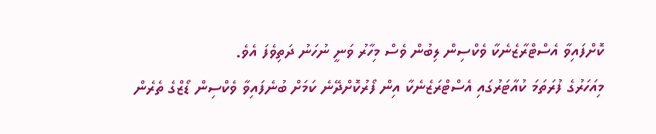ކޮށްފައިވާ އެސްޓްރާޒެނެކާ ވެކްސިން ލިބުން ވެސް މިހާރު ވަނީ ނުހަނު ދަތިވެފަ އެވެ.
މިއަހަރުގެ ފުރަތަމަ ކުއާޓަރުގައި އެސްޓްރަޒެނެކާ އިން ފޯރުކޮށްދޭނެ ކަމަށް ބުނެފައިވާ ވެކްސިން ޑޯޒްގެ ތެރެން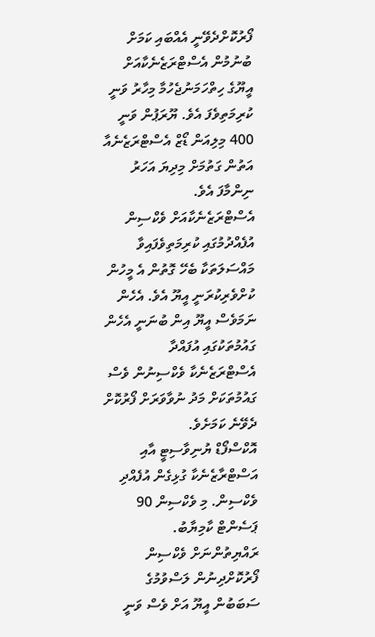ފޯރުކޮށްދެވޭނީ އެއްބައި ކަމަށް ބުނުމުން އެސްޓްރަޒެނެކާއަށް އީޔޫގެ ހިތްހަމަނުޖެހުމާ މިހާރު ވަނީ ކުރިމަތިވެފަ އެވެ. ޔޫރަޕުން ވަނީ 400 މިލިއަން ޑޯޒް އެސްޓްރަޒެނެއާ އަތުން ގަތުމަށް މިދިޔަ އަހަރު ނިންމާފަ އެވެ.
އެސްޓްރަޒެނެކާއަށް ވެކްސިން އުފެއްދުމުގައި ކުރިމަތިވެފައިވާ މައްސަލަތަކާ ބެހޭ ގޮތުން އެ މީހުން ކުށްވެރިކުރަނީ އީޔޫ އެވެ. އެހެން ނަމަވެސް އީޔޫ އިން ބުނަނީ އެހެން ގައުމުތަކުގައި އުފައްދާ އެސްޓްރަޒެނެކާ ވެކްސިނުން ވެސް ގައުމުތަކަށް މަދު ނުވާވަރަށް ފޯރުކޮށް ދެވޭނެ ކަމަށެވެ.
އޮކްސްފޯޑް ޔުނިވާސިޓީ އާއި އަސްޓްރާޒެނެކާ ގުޅިގެން އުފެއްދި ވެކްސިން. މި ވެކްސިން 90 ޕަސެންޓް ކާމިޔާބު.
ރައްޔިތުންނަށް ވެކްސިން ފޯރުކޮށްދިނުން ލަސްވުމުގެ ސަބަބުން އީޔޫ އަށް ވެސް ވަނީ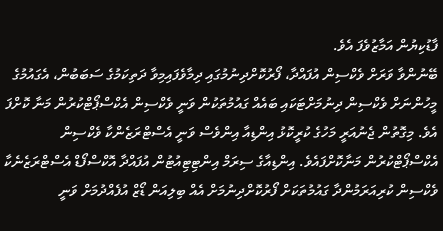ފާޑުކިޔުން އަމާޒުވެފަ އެވެ.
ބޭނުންވާ ވަރަށް ވެކްސިން އުފައްދާ، ފޯރުކޮށްދިނުމުގައި ދިމާވެފައިމިވާ ދަތިކަމުގެ ސަބަބުން، އެގައުމުގެ މީހުންނަށް ވެކްސިން ދިނުމަށްޓަކައި ބައެއް ގައުމުތަކުން ވަނީ ވެކްސިން އެކްސްޕޯޓްކުރުން މަނާ ކޮށްފަ އެވެ. މިގޮތުން ޖެނުއަރީ މަހުގެ ކުރީކޮޅު އިންޑިއާ އިންވެސް ވަނީ އެސްޓްރަޒެންކާ ވެކްސިން އެކްސްޕޯޓްކުރުން މަނާކޮށްފައެވެ. އިންޑިއާގެ ސިރަމް އިންޓިޓިއުޓުން އުފައްދާ އޮކްސްފޯޑް އެސްޓްރަޒެނެކާ ވެކްސިން ކުރިއަރަމުންދާ ގައުމުތަކަށް ފޯރުކޮށްދިނުމަށް އެއް ބިލިއަން ޑޯޒް އުފެއްދުމަށް ވަނީ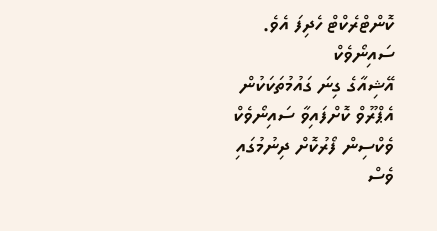ކޮންޓްރެކްޓް ހެދިފަ އެވެ.
ސައިނޯވެކް
އޭޝިއާގެ ގިނަ ގައުމުތަކަކުން އެޕްރޫވް ކޮށްފައިވާ ސައިނޯވެކް ވެކްސިން ފޯރުކޮށް ދިނުމުގައި ވެސް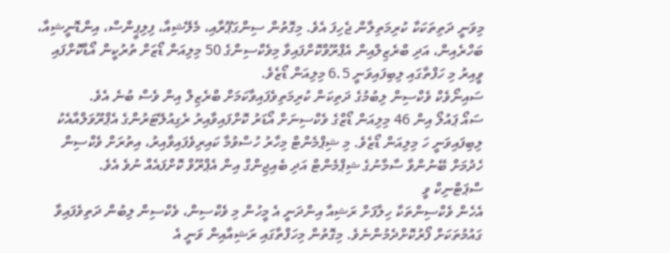މިވަނީ ދަތިތަކަކާ ކުރިމަތިލާން ޖެހިފަ އެވެ. މިގޮތުން ސިންގަޕޫރާއި، މެލޭޝިއާ، ފިލިޕީންސް، އިންޑޮނީޝިއާ، ބަހްރެއިން، އަދި ބްރެޒިލްއިން އެޕްރޫވްކޮށްފައިވާ މިވެކްސިންގެ 50 މިލިއަން ޑޯޒަށް ތުރުކީން އޯޑާކޮށްފައި ވީއިރު މި ހަފްތާގައި ލިބިފައިވަނީ 6.5 މިލިއަން ޑޯޒެވެ.
ސައިނޯވެކް ވެކްސިން ލިބުމުގެ ދަތިކަން ކުރިމަތިވެފައިވާކަމަށް ބްރެޒިލް އިން ވެސް ބުނެ އެވެ.
ސައޯ ޕައުލޯ އިން 46 މިލިއަން ޑޯޒްގެ ވެކްސިނަށް އޯޑަރު ކޮށްފައިވާއިރު ރެގިއުލޭޓަރުންގެ އެޕްރޫވަލްއާއެކު ލިބިފައިވަނީ ހަ މިލިއަން ޑޯޒެވެ. މި ޝިޕްމެންޓް މިހާރު ހުސްވުމާ ކައިރިވެފައިވާއިރު، އިތުރަށް ވެކްސިން ހެދުމަށް ބޭނުންވާ ސާމާނުގެ ޝިޕްމެންޓް އަދި ބެއިޖިންގް އިން އެޕްރޫވް ކޮށްފައެއް ނުވެ އެވެ.
ސްޕަޓްނިކް ވީ
އެހެން ވެކްސިންތަކާ ހިލާފަށް ރަޝިއާ އިންދަނީ އެ މީހުން މި ވެކްސިން، ވެކްސިން ލިބުން ދަތިވެފައިވާ ގައުމުތަކަށް ފޯރުކޮށްދެމުންނެވެ. މިގޮތުން މިހަފްތާގައި ރަޝިއާއިން ވަނީ އެ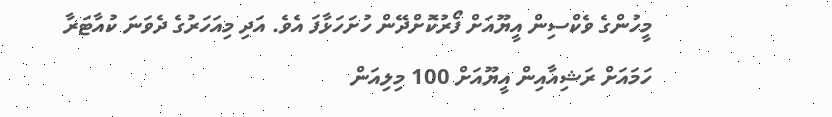މީހުންގެ ވެކްސިން އީޔޫއަށް ފޯރުކޮށްދޭން ހުށަހަޅާފަ އެވެ. އަދި މިއަހަރުގެ ދެވަނަ ކުއާޓަރާ ހަމައަށް ރަޝިއާއިން އީޔޫއަށް 100 މިލިއަން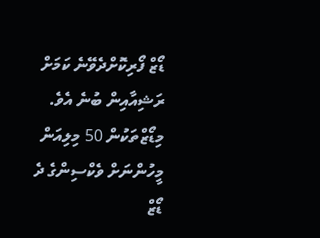ޑޯޒް ފޯރިކޮށްދެވޭނެ ކަމަށް ރަޝިއާއިން ބުނެ އެވެ.
މިޑޯޒްތަކުން 50 މިލިއަން މީހުންނަށް ވެކްސިންގެ ދެ ޑޯޒް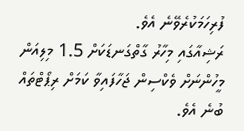ފުރިހަމަކުރެވޭނެ އެވެ.
ރަޝިއާގައި މިހާރު ގާތްގަނޑަކަށް 1.5 މިލިއަން މީހުންނަށް ވެކްސިން ޖަހާފައިވާ ކަމަށް ރިޕޯޓްތައް ބުނެ އެވެ.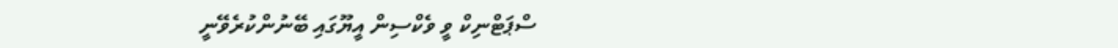ސްޕަޓްނިކް ވީ ވެކްސިން އީޔޫގައި ބޭނުންކުރެވޭނީ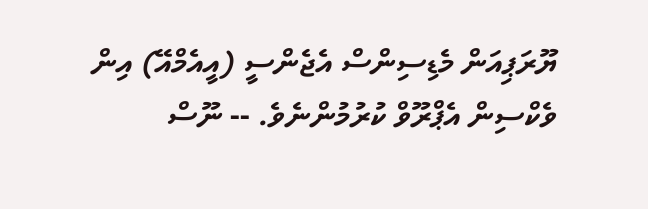ޔޫރަޕިއަން މެޑިސިންސް އެޖެންސީ (އީއެމްއޭ) އިން ވެކްސިން އެޕްރޫވް ކުރުމުންނެވެ. -- ނޫސް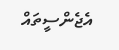އެޖެންސީތައް